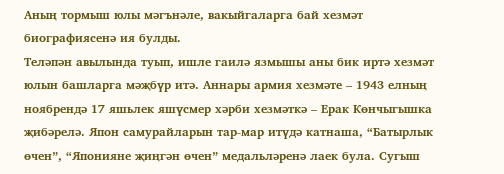Аның тормыш юлы мәгънәле, вакыйгаларга бай хезмәт биографиясенә ия булды.
Теләпән авылында туып, ишле гаилә язмышы аны бик иртә хезмәт юлын башларга мәҗбүр итә. Аннары армия хезмәте – 1943 елның ноябрендә 17 яшьлек яшүсмер хәрби хезмәткә – Ерак Көнчыгышка җибәрелә. Япон самурайларын тар-мар итүдә катнаша, “Батырлык өчен”, “Японияне җиңгән өчен” медальләренә лаек була. Сугыш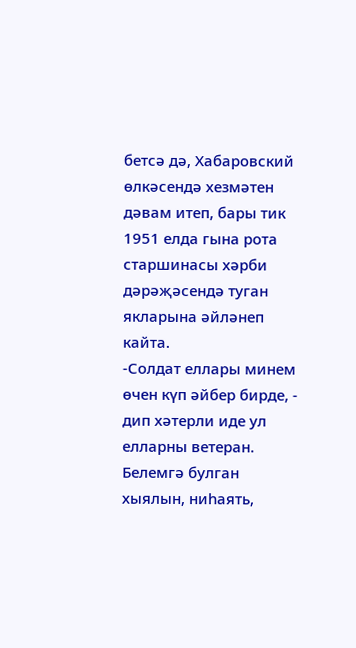бетсә дә, Хабаровский өлкәсендә хезмәтен дәвам итеп, бары тик 1951 елда гына рота старшинасы хәрби дәрәҗәсендә туган якларына әйләнеп кайта.
-Солдат еллары минем өчен күп әйбер бирде, - дип хәтерли иде ул елларны ветеран.
Белемгә булган хыялын, ниһаять,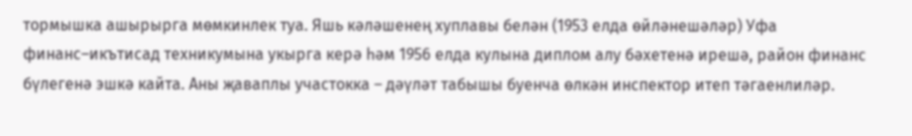тормышка ашырырга мөмкинлек туа. Яшь кәләшенең хуплавы белән (1953 елда өйләнешәләр) Уфа финанс–икътисад техникумына укырга керә һәм 1956 елда кулына диплом алу бәхетенә ирешә, район финанс бүлегенә эшкә кайта. Аны җаваплы участокка – дәүләт табышы буенча өлкән инспектор итеп тәгаенлиләр.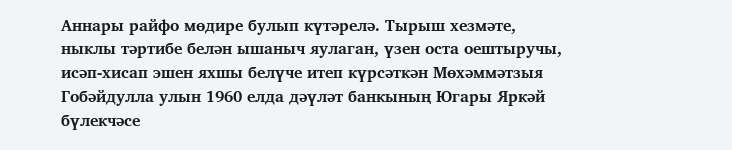Аннары райфо мөдире булып күтәрелә. Тырыш хезмәте, ныклы тәртибе белән ышаныч яулаган, үзен оста оештыручы, исәп-хисап эшен яхшы белүче итеп күрсәткән Мөхәммәтзыя Гобәйдулла улын 1960 елда дәүләт банкының Югары Яркәй бүлекчәсе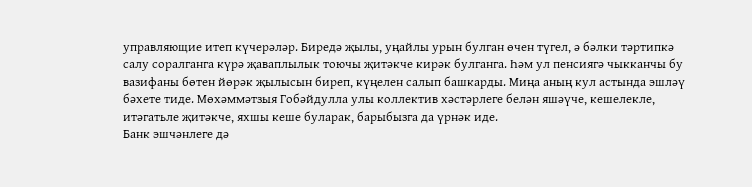управляющие итеп күчерәләр. Биредә җылы, уңайлы урын булган өчен түгел, ә бәлки тәртипкә салу соралганга күрә җаваплылык тоючы җитәкче кирәк булганга. Һәм ул пенсиягә чыкканчы бу вазифаны бөтен йөрәк җылысын биреп, күңелен салып башкарды. Миңа аның кул астында эшләү бәхете тиде. Мөхәммәтзыя Гобәйдулла улы коллектив хәстәрлеге белән яшәүче, кешелекле, итәгатьле җитәкче, яхшы кеше буларак, барыбызга да үрнәк иде.
Банк эшчәнлеге дә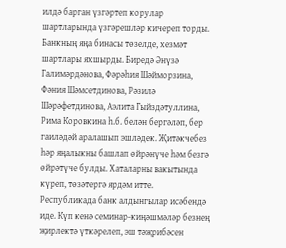илдә барган үзгәртеп корулар шартларында үзгәрешләр кичереп торды. Банкның яңа бинасы төзелде, хезмәт шартлары яхшырды. Биредә Әнүзә Галимәрдәнова, Фәрәһия Шәйморзина, Фәния Шәмсетдинова, Рәзилә Шәрәфетдинова, Аэлита Гыйздәтуллина, Рима Коровкина һ.б. белән бергәләп, бер гаиләдәй аралашып эшләдек. Җитәкчебез һәр яңалыкны башлап өйрәнүче һәм безгә өйрәтүче булды. Хаталарны вакытында күреп, төзәтергә ярдәм итте.
Республикада банк алдынгылар исәбендә иде. Күп кенә семинар-киңәшмәләр безнең җирлектә үткәрелеп, эш тәҗрибәсен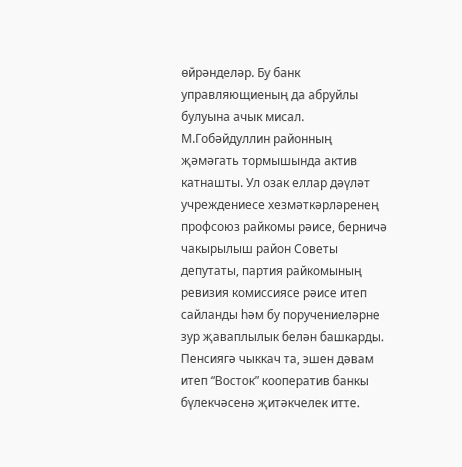өйрәнделәр. Бу банк управляющиеның да абруйлы булуына ачык мисал.
М.Гобәйдуллин районның җәмәгать тормышында актив катнашты. Ул озак еллар дәүләт учреждениесе хезмәткәрләренең профсоюз райкомы рәисе, берничә чакырылыш район Советы депутаты, партия райкомының ревизия комиссиясе рәисе итеп сайланды һәм бу поручениеләрне зур җаваплылык белән башкарды. Пенсиягә чыккач та, эшен дәвам итеп “Восток” кооператив банкы бүлекчәсенә җитәкчелек итте.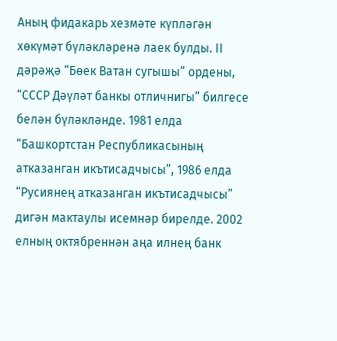Аның фидакарь хезмәте күпләгән хөкүмәт бүләкләренә лаек булды. II дәрәҗә “Бөек Ватан сугышы” ордены, “СССР Дәүләт банкы отличнигы” билгесе белән бүләкләнде. 1981 елда “Башкортстан Республикасының атказанган икътисадчысы”, 1986 елда “Русиянең атказанган икътисадчысы” дигән мактаулы исемнәр бирелде. 2002 елның октябреннән аңа илнең банк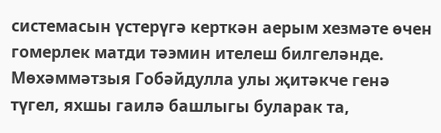системасын үстерүгә керткән аерым хезмәте өчен гомерлек матди тәэмин ителеш билгеләнде.
Мөхәммәтзыя Гобәйдулла улы җитәкче генә түгел, яхшы гаилә башлыгы буларак та,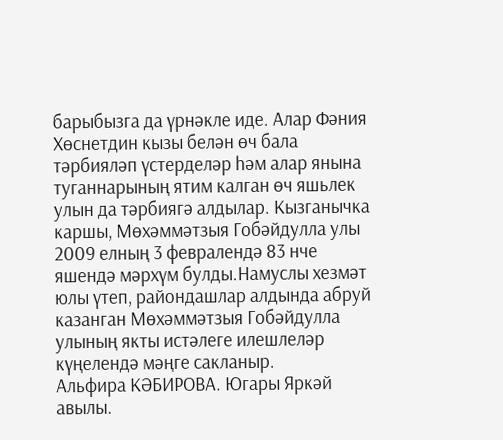барыбызга да үрнәкле иде. Алар Фәния Хөснетдин кызы белән өч бала тәрбияләп үстерделәр һәм алар янына туганнарының ятим калган өч яшьлек улын да тәрбиягә алдылар. Кызганычка каршы, Мөхәммәтзыя Гобәйдулла улы 2009 елның 3 февралендә 83 нче яшендә мәрхүм булды.Намуслы хезмәт юлы үтеп, райондашлар алдында абруй казанган Мөхәммәтзыя Гобәйдулла улының якты истәлеге илешлеләр күңелендә мәңге сакланыр.
Альфира КӘБИРОВА. Югары Яркәй авылы.